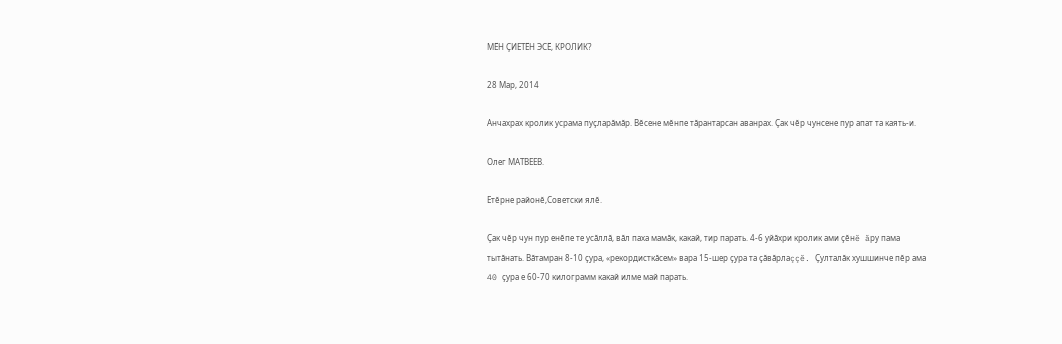МĔН ÇИЕТĔН ЭСĔ, КРОЛИК?

28 Мар, 2014

Анчахрах кролик усрама пуçларăмăр. Вĕсене мĕнпе тăрантарсан аванрах. Çак чĕр чунсене пур апат та каять-и.

Олег МАТВЕЕВ.

Етĕрне районĕ,Советски ялĕ.

Çак чĕр чун пур енĕпе те усăллă, вăл паха мамăк, какай, тир парать. 4-6 уйăхри кролик ами çĕнĕ ăру пама тытăнать. Вăтамран 8-10 çура, «рекордисткăсем» вара 15-шер çура та çăвăрлаççĕ. Çулталăк хушшинче пĕр ама 40 çура е 60-70 килограмм какай илме май парать.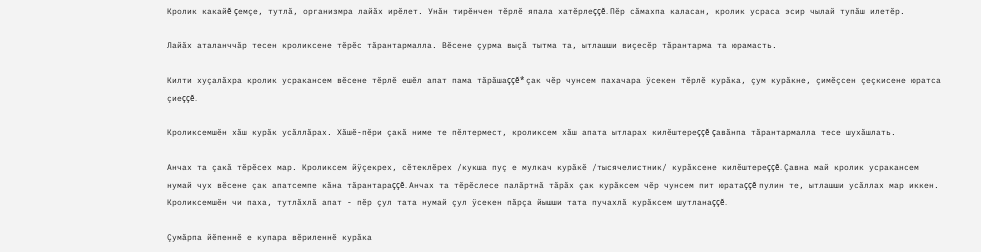Кролик какайĕ çемçе, тутлă, организмра лайăх ирĕлет. Унăн тирĕнчен тĕрлĕ япала хатĕрлеççĕ. Пĕр сăмахпа каласан, кролик усраса эсир чылай тупăш илетĕр.

Лайăх аталанччăр тесен кроликсене тĕрĕс тăрантармалла. Вĕсене çурма выçă тытма та, ытлашши виçесĕр тăрантарма та юрамасть.

Килти хуçалăхра кролик усракансем вĕсене тĕрлĕ ешĕл апат пама тăрăшаççĕ* çак чĕр чунсем пахачара ÿсекен тĕрлĕ курăка, çум курăкне, çимĕçсен çеçкисене юратса çиеççĕ.

Кроликсемшĕн хăш курăк усăллăрах. Хăшĕ-пĕри çакă ниме те пĕлтермест, кроликсем хăш апата ытларах килĕштереççĕ çавăнпа тăрантармалла тесе шухăшлать.

Анчах та çакă тĕрĕсех мар. Кроликсем йÿçекрех, сĕтеклĕрех /кукша пуç е мулкач курăкĕ /тысячелистник/ курăксене килĕштереççĕ. Çавна май кролик усракансем нумай чух вĕсене çак апатсемпе кăна тăрантараççĕ. Анчах та тĕрĕслесе палăртнă тăрăх çак курăксем чĕр чунсем пит юратаççĕ пулин те, ытлашши усăллах мар иккен. Кроликсемшĕн чи паха, тутлăхлă апат - пĕр çул тата нумай çул ÿсекен пăрçа йышши тата пучахлă курăксем шутланаççĕ.

Çумăрпа йĕпеннĕ е купара вĕриленнĕ курăка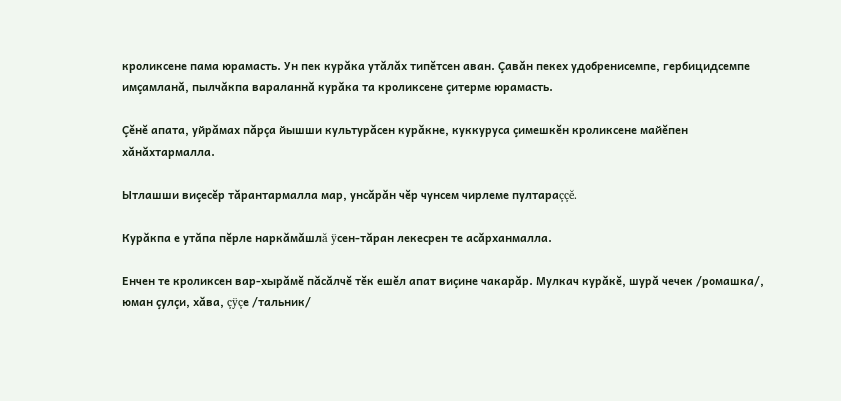кроликсене пама юрамасть. Ун пек курăка утăлăх типĕтсен аван. Çавăн пекех удобренисемпе, гербицидсемпе имçамланă, пылчăкпа вараланнă курăка та кроликсене çитерме юрамасть.

Çĕнĕ апата, уйрăмах пăрçа йышши культурăсен курăкне, куккуруса çимешкĕн кроликсене майĕпен хăнăхтармалла.

Ытлашши виçесĕр тăрантармалла мар, унсăрăн чĕр чунсем чирлеме пултараççĕ.

Курăкпа е утăпа пĕрле наркăмăшлă ÿсен-тăран лекесрен те асăрханмалла.

Енчен те кроликсен вар-хырăмĕ пăсăлчĕ тĕк ешĕл апат виçине чакарăр. Мулкач курăкĕ, шурă чечек /ромашка/, юман çулçи, хăва, çÿçе /тальник/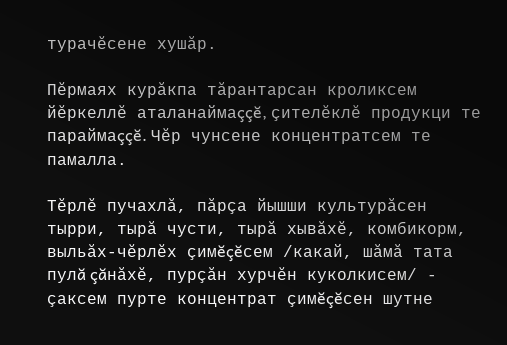турачĕсене хушăр.

Пĕрмаях курăкпа тăрантарсан кроликсем йĕркеллĕ аталанаймаççĕ, çителĕклĕ продукци те параймаççĕ. Чĕр чунсене концентратсем те памалла.

Тĕрлĕ пучахлă, пăрçа йышши культурăсен тырри, тырă чусти, тырă хывăхĕ, комбикорм, выльăх-чĕрлĕх çимĕçĕсем /какай, шăмă тата пулă çăнăхĕ, пурçăн хурчĕн куколкисем/ - çаксем пурте концентрат çимĕçĕсен шутне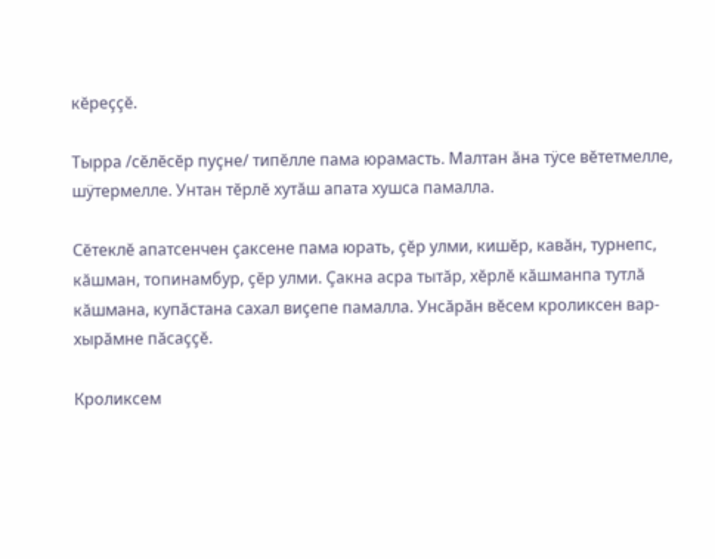кĕреççĕ.

Тырра /сĕлĕсĕр пуçне/ типĕлле пама юрамасть. Малтан ăна тÿсе вĕтетмелле, шÿтермелле. Унтан тĕрлĕ хутăш апата хушса памалла.

Сĕтеклĕ апатсенчен çаксене пама юрать, çĕр улми, кишĕр, кавăн, турнепс, кăшман, топинамбур, çĕр улми. Çакна асра тытăр, хĕрлĕ кăшманпа тутлă кăшмана, купăстана сахал виçепе памалла. Унсăрăн вĕсем кроликсен вар-хырăмне пăсаççĕ.

Кроликсем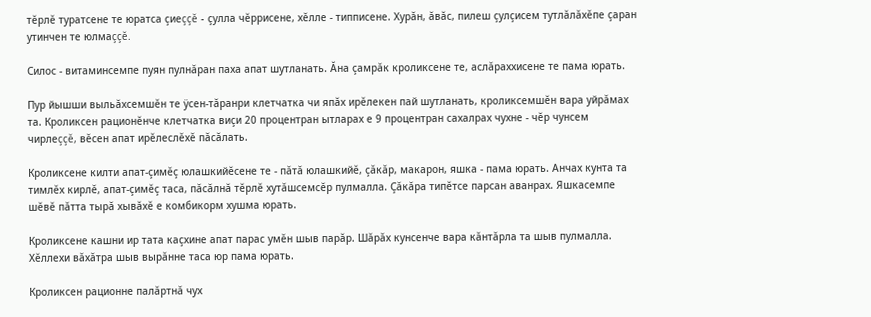тĕрлĕ туратсене те юратса çиеççĕ - çулла чĕррисене, хĕлле - типписене. Хурăн, ăвăс, пилеш çулçисем тутлăлăхĕпе çаран утинчен те юлмаççĕ.

Силос - витаминсемпе пуян пулнăран паха апат шутланать. Ăна çамрăк кроликсене те, аслăраххисене те пама юрать.

Пур йышши выльăхсемшĕн те ÿсен-тăранри клетчатка чи япăх ирĕлекен пай шутланать, кроликсемшĕн вара уйрăмах та. Кроликсен рационĕнче клетчатка виçи 20 процентран ытларах е 9 процентран сахалрах чухне - чĕр чунсем чирлеççĕ, вĕсен апат ирĕлеслĕхĕ пăсăлать.

Кроликсене килти апат-çимĕç юлашкийĕсене те - пăтă юлашкийĕ, çăкăр, макарон, яшка - пама юрать. Анчах кунта та тимлĕх кирлĕ, апат-çимĕç таса, пăсăлнă тĕрлĕ хутăшсемсĕр пулмалла. Çăкăра типĕтсе парсан аванрах. Яшкасемпе шĕвĕ пăтта тырă хывăхĕ е комбикорм хушма юрать.

Кроликсене кашни ир тата каçхине апат парас умĕн шыв парăр. Шăрăх кунсенче вара кăнтăрла та шыв пулмалла. Хĕллехи вăхăтра шыв вырăнне таса юр пама юрать.

Кроликсен рационне палăртнă чух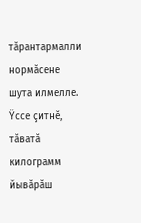тăрантармалли нормăсене шута илмелле. Ÿссе çитнĕ, тăватă килограмм йывăрăш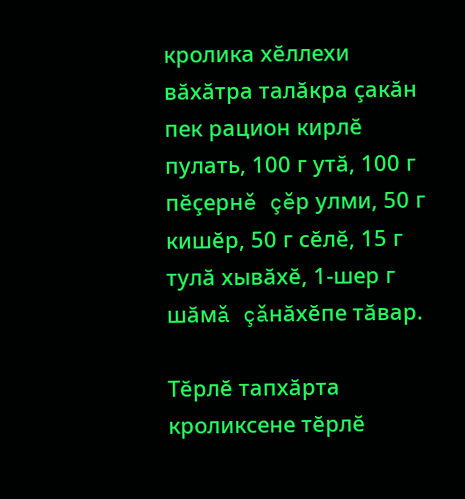кролика хĕллехи вăхăтра талăкра çакăн пек рацион кирлĕ пулать, 100 г утă, 100 г пĕçернĕ çĕр улми, 50 г кишĕр, 50 г сĕлĕ, 15 г тулă хывăхĕ, 1-шер г шăмă çăнăхĕпе тăвар.

Тĕрлĕ тапхăрта кроликсене тĕрлĕ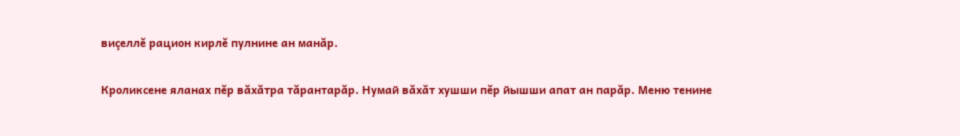виçеллĕ рацион кирлĕ пулнине ан манăр.

Кроликсене яланах пĕр вăхăтра тăрантарăр. Нумай вăхăт хушши пĕр йышши апат ан парăр. Меню тенине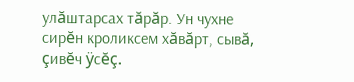улăштарсах тăрăр. Ун чухне сирĕн кроликсем хăвăрт, сывă, çивĕч ÿсĕç.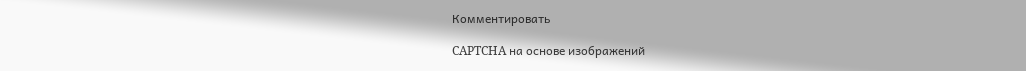Комментировать

CAPTCHA на основе изображений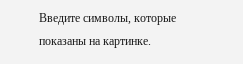Введите символы, которые показаны на картинке.